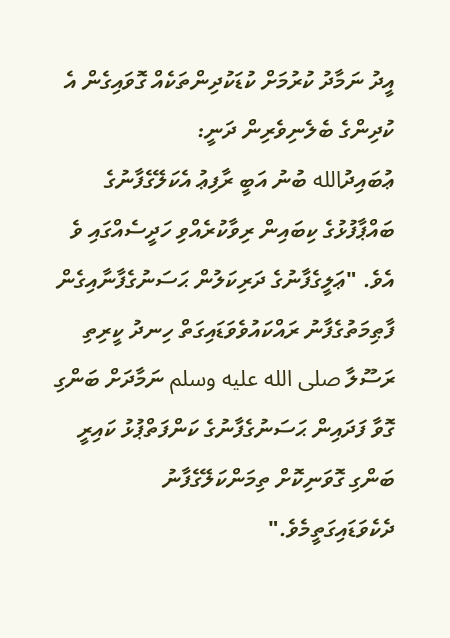އީދު ނަމާދު ކުރުމަށް ކުޑަކުދިންތަކެއް ގޮވައިގެން އެ ކުދިންގެ ބެލެނިވެރިން ދަނީ:
ޢުބައިދުالله ބުނު އަބީ ރާފިޢު އެކަލޭގެފާނުގެ ބައްޕާފުޅުގެ ކިބައިން ރިވާކުރެއްވި ހަދީސެއްގައި ވެ އެވެ. "ޢަލީގެފާނުގެ ދަރިކަލުން ޙަސަނުގެފާނާއިގެން ފާޠިމަތުގެފާނު ރައްކައުވެވަޑައިގަތް ހިނދު ކީރިތި ރަސޫލާ صلى الله عليه وسلم ނަމާދަށް ބަންގި ގޮވާ ފަދައިން ޙަސަނުގެފާނުގެ ކަންފަތްޕުޅު ކައިރީ ބަންގި ގޮވަނިކޮށް ތިމަންކަލޭގެފާނު ދެކެވަޑައިގަތީމެވެ."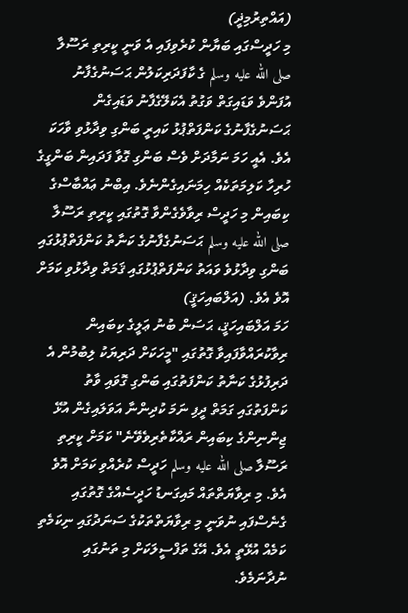(އައްތިރުމިޛީ)
މި ހަދީސްގައި ބަޔާން ކުރެވިފައި އެ ވަނީ ކީރިތި ރަސޫލާ صلى الله عليه وسلم ގެ ކާފަދަރިކަލުން ޙަސަނުގެފާނު އުފަންވެ ވަޑައިގަތް ވަގުތު އެކަލޭގެފާނު ވަޑައިގެން ޙަސަނުގެފާނުގެ ކަންފަތްޕުޅު ކައިރީ ބަންގި ވިދާޅުވި ވާހަކަ އެވެ. އެއީ ހަމަ ނަމާދަށް ވެސް ބަންގި ގޮވާ ފަދައިން ބަންގީގެ ހުރިހާ ކަލިމަތަކެއް ހިމަނައިގެންނެވެ. އިބްނު ޢައްބާސްގެ ކިބައިން މި ހަދީސް ރިވާވެގެންވާ ގޮތުގައި ކީރިތި ރަސޫލާ صلى الله عليه وسلم ޙަސަނުގެފާނުގެ ކަނާތު ކަންފަތްޕުޅުގައި ބަންގި ވިދާޅުވެ ވައަތު ކަންފަތްޕުޅުގައި ޤަމަތް ވިދާޅުވި ކަމަށް އޮވެ އެވެ. (އަލްބައިހަޤީ)
ހަމަ އަލްބައިހަޤީ، ޙަސަން ބުނު ޢަލީގެ ކިބައިން ރިވާކުރައްވާފައިވާ ގޮތުގައި "މީހަކަށް ދަރިޔަކު ލިބުމުން އެ ދަރިފުޅުގެ ކަނާތު ކަންފަތުގައި ބަންގި ގޮވައި ވާތު ކަންފަތުގައި ގަމަތް ދީފި ނަމަ ކުދިންނާ އަވަލައިގެން އުޅޭ ޖިންނިންގެ ކިބައިން ރައްކާތެރިވެވޭނެ" ކަމަށް ކީރިތި ރަސޫލާ صلى الله عليه وسلم ހަދީސް ކުރެއްވި ކަމަށް އޮވެ އެވެ. މި ރިވާޔަތްތައް މައިގަނޑު ހަދީސެއްގެ ގޮތުގައި ގެނެސްފައި ނުވަނީ މި ރިވާޔަތްތަކުގެ ސަނަދުގައި ނިކަމެތި ކަމެއް އުޅޭތީ އެވެ. އޭގެ ތަފްސީލަކަށް މި ތަނުގައި ނުދާނަމެވެ.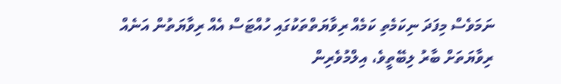ނަމަވެސް މިފަދަ ނިކަމެތި ކަމެއް ރިވާޔަތްތަކުގައި ހުއްޓަސް އެއް ރިވާޔަތުން އަނެއް ރިވާޔަތަށް ބާރު ލިބޭތީވެ، އިލްމުވެރިން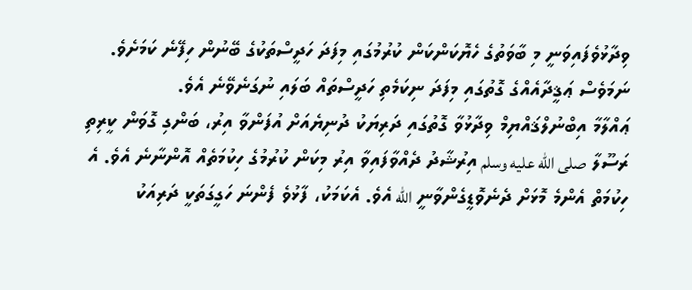ވިދާޅުވެފައިވަނީ މި ބާވަތުގެ ހެޔޮކަންކަން ކުރުމުގައި މިފަދަ ހަދީސްތަކުގެ ބޭނުން ހިފޭނެ ކަމަށެވެ. ނަމަވެސް ޢަޤީދާއެއްގެ ގޮތުގައި މިފަދަ ނިކަމެތި ހަދީސްތައް ބަލައި ނުގަނެވޭނެ އެވެ.
ޢައްލާމާ އިބްނުލްޤައްޔިމް ވިދާޅުވާ ގޮތުގައި ދަރިޔަކު ދުނިޔެއަށް އުފަންވާ އިރު، ބަންގި ގޮވަން ކީރިތި ރަސޫލާ صلى الله عليه وسلم އިރުޝާދު ދެއްވާފައިވާ އިރު މިކަން ކުރުމުގެ ހިކުމަތެއް އޮންނާނެ އެވެ. އެ ހިކުމަތް އެންމެ މޮޅަށް ދެނެވޮޑީގެންވާނީ الله އެވެ. އެކަމަކު، ފާޅުވެ ފެންނަ ހަގީގަތަކީ ދަރިއަކު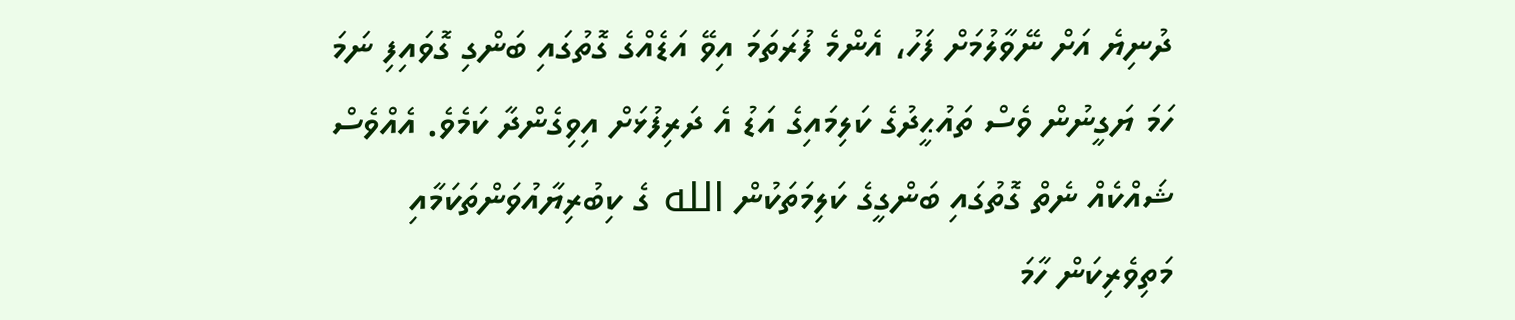ދުނިޔެ އަށް ނޭވާލުމަށް ފަހު، އެންމެ ފުރަތަމަ އިވޭ އަޑެއްގެ ގޮތުގައި ބަންގި ގޮވައިފި ނަމަ ހަމަ ޔަގީނުން ވެސް ތައުޙީދުގެ ކަލިމައިގެ އަޑު އެ ދަރިފުޅަށް އިވިގެންދާ ކަމެވެ. އެއްވެސް ޝައްކެއް ނެތް ގޮތުގައި ބަންގީގެ ކަލިމަތަކުން الله ގެ ކިބުރިޔާއުވަންތަކަމާއި މަތިވެރިކަން ހާމަ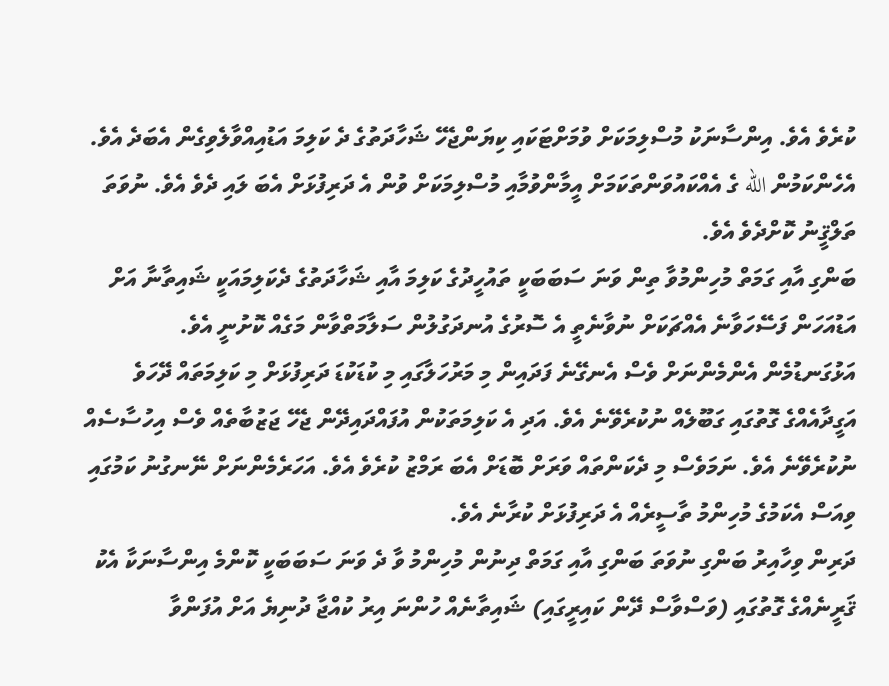ކުރެވެ އެވެ. އިންސާނަކު މުސްލިމަކަށް ވުމަށްޓަކައި ކިޔަންޖެހޭ ޝަހާދަތުގެ ދެ ކަލިމަ އަޑުއިއްވާލެވިގެން އެބަދެ އެވެ. އެހެންކަމުން الله ގެ އެއްކައުވަންތަކަމަށް އީމާންވުމާއި މުސްލިމަކަށް ވުން އެ ދަރިފުޅަށް އެބަ ލައި ދެވެ އެވެ. ނުވަތަ ތަލްޤީނު ކޮށްދެވެ އެވެ.
ބަންގި އާއި ގަމަތް މުހިންމުވާ ތިން ވަނަ ސަބަބަކީ ތައުހީދުގެ ކަލިމަ އާއި ޝަހާދަތުގެ ދެކަލިމައަކީ ޝައިތާނާ އަށް އަޑުއަހަން ފަސޭހަވާނެ އެއްޗަކަށް ނުވާނެތީ އެ ސޮރުގެ އުނދަގުލުން ސަލާމަތްވާން މަގެއް ކޮށުނީ އެވެ.
އަޅުގަނޑުމެން އެންމެންނަށް ވެސް އެނގޭނެ ފަދައިން މި މަރުހަލާގައި މި ކުޑަކުޑަ ދަރިފުޅަށް މި ކަލިމަތައް ދޭހަވެ އަގީދާއެއްގެ ގޮތުގައި ގަބޫލެއް ނުކުރެވޭނެ އެވެ. އަދި އެ ކަލިމަތަކުން އުފައްދައިދޭން ޖެހޭ ޖަޒުބާތެއް ވެސް އިހުސާސެއް ނުކުރެވޭނެ އެވެ. ނަމަވެސް މި ދެކަންތައް ވަރަށް ބޮޑަށް އެބަ ރަމްޒު ކުރެވެ އެވެ. އަހަރެމެންނަށް ނޭނގުނު ކަމުގައި ވިއަސް އެކަމުގެ މުހިންމު ތާސީރެއް އެ ދަރިފުޅަށް ކުރާނެ އެވެ.
ދަރިން ވިހާއިރު ބަންގި ނުވަތަ ބަންގި އާއި ގަމަތް ދިނުން މުހިންމު ވާ ދެ ވަނަ ސަބަބަކީ ކޮންމެ އިންސާނަކާ އެކު ޤަރީނެއްގެ ގޮތުގައި (ވަސްވާސް ދޭން ކައިރީގައި) ޝައިތާނެއް ހުންނަ އިރު ކުއްޖާ ދުނިޔެ އަށް އުފަންވާ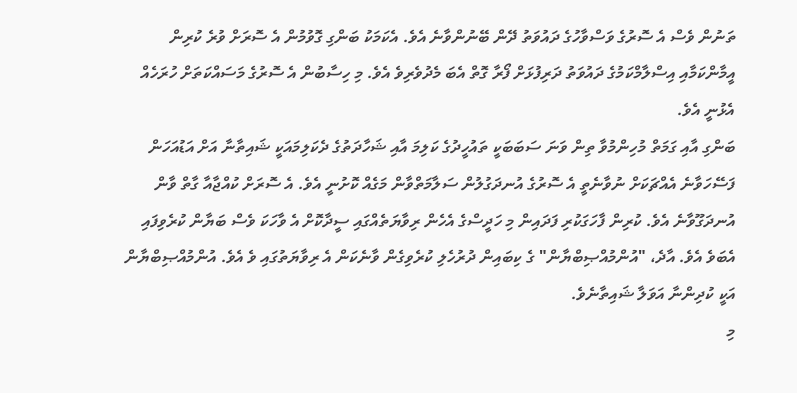ތަނުން ވެސް އެ ސޮރުގެ ވަސްވާހުގެ ދައުވަތު ދޭން ބޭނުންވާނެ އެވެ. އެކަމަކު ބަންގި ގޮވުމުން އެ ސޮރަށް ވުރެ ކުރިން އީމާންކަމާއި އިސްލާމްކަމުގެ ދައުވަތު ދަރިފުޅަށް ފޯރާ ގޮތް އެބަ މެދުވެރިވެ އެވެ. މި ހިސާބުން އެ ސޮރުގެ މަސައްކަތަށް ހުރަހެއް އެޅުނީ އެވެ.
ބަންގި އާއި ގަމަތް މުހިންމުވާ ތިން ވަނަ ސަބަބަކީ ތައުހީދުގެ ކަލިމަ އާއި ޝަހާދަތުގެ ދެކަލިމައަކީ ޝައިތާނާ އަށް އަޑުއަހަން ފަސޭހަވާނެ އެއްޗަކަށް ނުވާނެތީ އެ ސޮރުގެ އުނދަގުލުން ސަލާމަތްވާން މަގެއް ކޮށުނީ އެވެ. އެ ސޮރަށް ކުއްޖާއާ ގާތް ވާން އުނދަގޫވާނެ އެވެ. ކުރިން ފާހަގަކުރި ފަދައިން މި ހަދީސްގެ އެހެން ރިވާޔަތެއްގައި ސީދާކޮށް އެ ވާހަކަ ވެސް ބަޔާން ކުރެވިފައި އެބަވެ އެވެ. އާދެ، "އުންމުއްޞިބްޔާން" ގެ ކިބައިން ދުރުހެލި ކުރެވިގެން ވާނެކަން އެ ރިވާޔަތުގައި ވެ އެވެ. އުންމުއްޞިބްޔާން އަކީ ކުދިންނާ އަވަލާ ޝައިތާނެވެ.
މި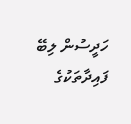ހަދީސުން ލިބޭ ފައިދާތަކުގެ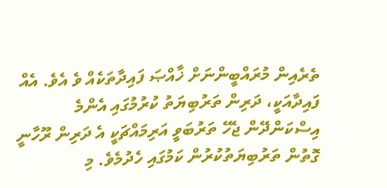ތެރެއިން މުރައްބީންނަށް ޚާއްޞަ ފައިދާތަކެއް ވެ އެވެ. އެއް ފައިދާއަކީ، ދަރިން ތަރުބިޔަތު ކުރުމުގައި އެންމެ އިސްކަންދޭން ޖެހޭ ތަރުބަވީ އަރިމައްޗަކީ އެ ދަރިން ރޫހާނީ ގޮތުން ތަރުބިޔަތުކުރުން ކަމުގައި ހެދުމެވެ. މި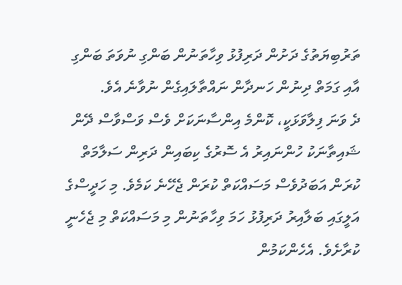ތަރުބިޔަތުގެ ދަށުން ދަރިފުޅު ވިހާތަނުން ބަންގި ނުވަތަ ބަންގި އާއި ގަމަތް ދިނުން ހަނދާން ނައްތާލައިގެން ނުވާނެ އެވެ.
ދެ ވަނަ ފިލާވަޅަކީ، ކޮންމެ އިންސާނަކަށް ވެސް ވަސްވާސް ދޭން ޝައިތާނަކު ހުންނައިރު އެ ސޮރުގެ ކިބައިން ދަރިން ސަލާމަތް ކުރަން އަބަދުވެސް މަސައްކަތް ކުރަން ޖެހޭނެ ކަމެވެ. މި ހަދީސްގެ އަލީގައި ބަލާއިރު ދަރިފުޅު ހަމަ ވިހާތަނުން މި މަސައްކަތް މި ޖެހެނީ ކުރާށެވެ. އެހެންކަމުން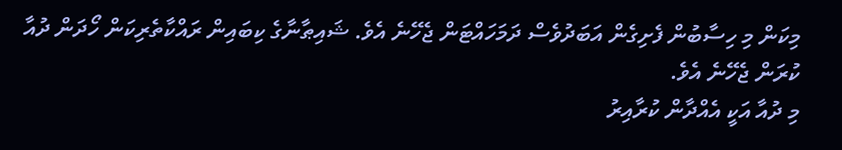މިކަން މި ހިސާބުން ފެށިގެން އަބަދުވެސް ދަމަހައްޓަން ޖެހޭނެ އެވެ. ޝައިޠާނާގެ ކިބައިން ރައްކާތެރިކަން ހޯދަން ދުއާ ކުރަން ޖެހޭނެ އެވެ.
މި ދުއާ އަކީ އެއްދާން ކުރާއިރު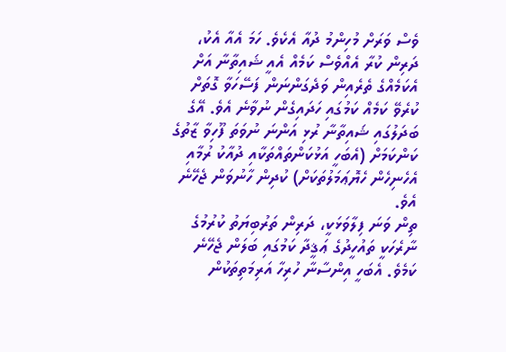ވެސް ވަރަށް މުހިންމު ދުއާ އެކެވެ. ހަމަ އެއާ އެކު، ދަރިން ކުރާ އެއްވެސް ކަމެއް އެއީ ޝައިތާނާ އަށް އެކަމެއްގެ ތެރެއިން ވަދެގަންނަން ފަސޭހަވާ ގޮތަށް ކުރެވޭ ކަމެއް ކަމުގައި ހަދައިގެން ނުވާނެ އެވެ. އޭގެ ބަދަލުގައި ޝައިތާނާ ރުޅި އަންނަ ނުވަތަ ފޫހިވާ ޒާތުގެ ކަންކަމަށް (އެބަހީ އަޅުކަންތައްތަކާއި ދުއާކު ރުމާއި އެހެނިހެން ހެޔޮޢަމަލުތަކަށް) ކުދިން ހާނުވަން ޖެހޭނެ އެވެ.
ތިން ވަނަ ފިލާވަޅަކީ، ދަރިން ތަރުބިޔަތު ކުރުމުގެ ނާރެހަކީ ތައުހީދުގެ ޢަޤީދާ ކަމުގައި ބަލަން ޖެހޭނެ ކަމެވެ. އެބަހީ އިންސާނާ ހުރިހާ އަރިމަތިތަކުން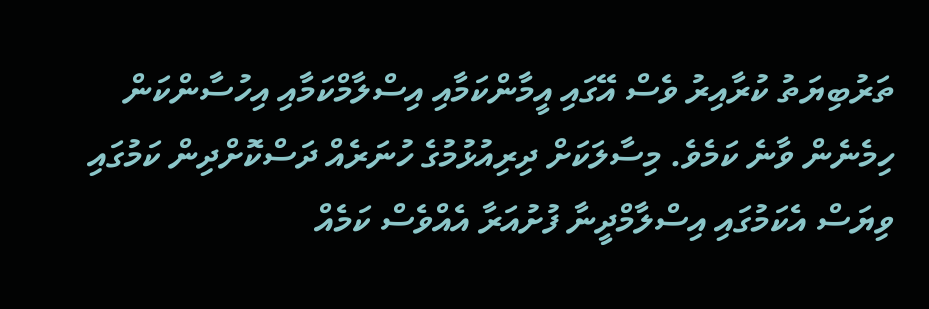ތަރުބިޔަތު ކުރާއިރު ވެސް އޭގައި އީމާންކަމާއި އިސްލާމްކަމާއި އިހުސާންކަން ހިމެނެން ވާނެ ކަމެވެ. މިސާލަކަށް ދިރިއުޅުމުގެ ހުނަރެއް ދަސްކޮށްދިން ކަމުގައި ވިޔަސް އެކަމުގައި އިސްލާމްދީނާ ފުށުއަރާ އެއްވެސް ކަމެއް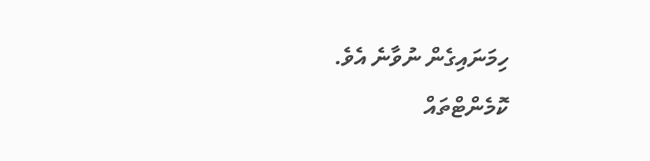ހިމަނައިގެން ނުވާނެ އެވެ.
ކޮމެންޓްތައް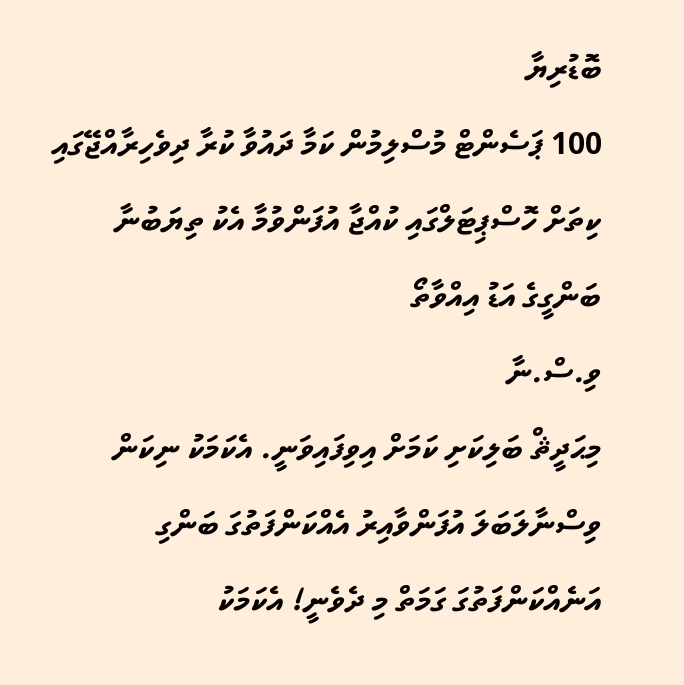ބޮޑުރިޔާ
100 ޕަސެންޓް މުސްލިމުން ކަމާ ދައުވާ ކުރާ ދިވެހިރާއްޖޭގައި ކިތަށް ހޮސްޕިޓަލްގައި ކުއްޖާ އުފަންވުމާ އެކު ތިޔަބުނާ ބަންގީގެ އަޑު އިއްވާތޯ
ވި.ސް.ނާ
މިޙަދީޘް ބަލިކަށި ކަމަށް އިވިފައިވަނީ. އެކަމަކު ނިކަން ވިސްނާލަބަލަ އުފަންވާއިރު އެއްކަންފަތުގަ ބަންގި އަނެއްކަންފަތުގަ ގަމަތް މި ދެވެނީ! އެކަމަކު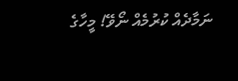ނަމާދެއް ކުރުމެއް ނޯވޭ! މީހާގެ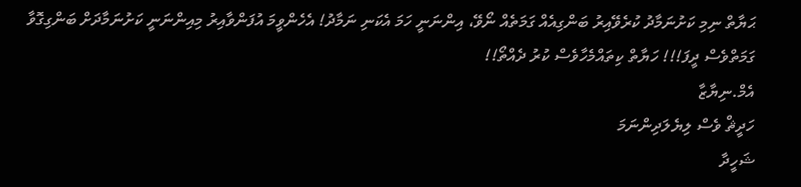ޙަޔާތް ނިމި ކަށުނަމާދު ކުރެވޭއިރު ބަންގިއެއް ގަމަތެއް ނޯވޭ، އިންނަނީ ހަމަ އެކަނި ނަމާދު! އެހެންވީމަ އުފަންވާއިރު މިއިންނަނީ ކަށުނަމާދަށް ބަންގިގޮވާ ގަމަތްވެސް ދީފަ!!! ހަޔާތް ކިތައްމެހާވެސް ކުރު ދެއްތޯ!!
އެމް.ނިޔާޒާ
ހަދީޘް ވެސް ލިޔެލަދިންނަމަ
ޝަހީދާ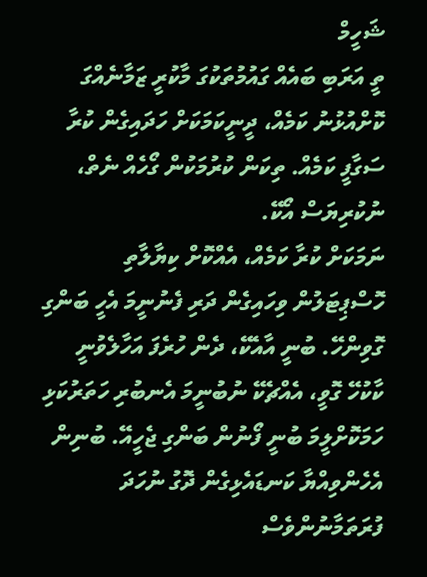ޝަހީމް
ތީ އަރަބި ބައެއް ގައުމުތަކުގަ މާކުރީ ޒަމާނެއްގަ ކޮށްއުޅުނު ކަމެއް، ދީނީކަމަކަށް ހަދައިގެން ކުރާ ސަގާފީ ކަމެއް. ތިކަން ކުރުމަކުން ގޯހެއް ނެތް، ނުކުރިޔަސް އޯކޭ.
ނަމަކަށް ކުރާ ކަމެއް، އެއްކޮށް ކިޔާލާތި
ހޮސްޕިޓަލުން ވިހައިގެން ދަރި ފެނުނީމަ އެހީ ބަންގި ގޮވިންހޭ. ބުނީ އާއެކޭ، ދެން ހުރެފަ އަހާލެވުނީ ކާކުހޭ ގޮވީ، އެއްޗެކޭ ނުބުނީމަ އެނބުރި ހަތަރުކަޅި ހަމަކޮށްލީމަ ބުނީ ފޯނުން ބަންގި ޖެހީއޭ. ބުނިން އެހެންވިއްޔާ ކަނޑައެޅިގެން ދޮގު ނުހަދަ ފުރަތަމާނުންވެސް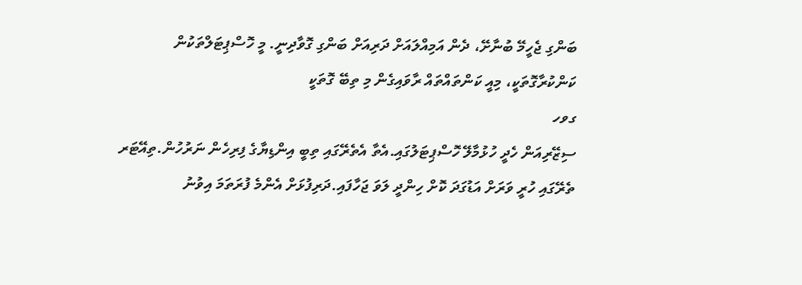ބަންގި ޖެހީމޭ ބުނާށޭ، ދެން އަމިއްލައަށް ދަރިއަށް ބަންގި ގޮވާދިނީ. މީ ހޮސްޕިޓަލްތަކުން ކަންކުރާގޮތަކީ، މިއީ ކަންތައްތައް ރާވައިގެން މި ތިބޭ ގޮތަކީ
ގވހ
ސިޒޭރިއަން ހެދީ ހުޅުމާލޭ ހޮސްޕިޓަލުގައި.އެތާ އެތެރޭގައި ތިބީ އިންޑިޔާގެ ފިރިހެން ނަރުހުން.ތިއޭޓަރ ތެރޭގައި ހުރީ ވަރަށް އަޑުގަދަ ކޮށް ހިންދީ ލަވަ ޖަހާފައި.ދަރިފުޅަށް އެންމެ ފުރަތަމަ އިވުނު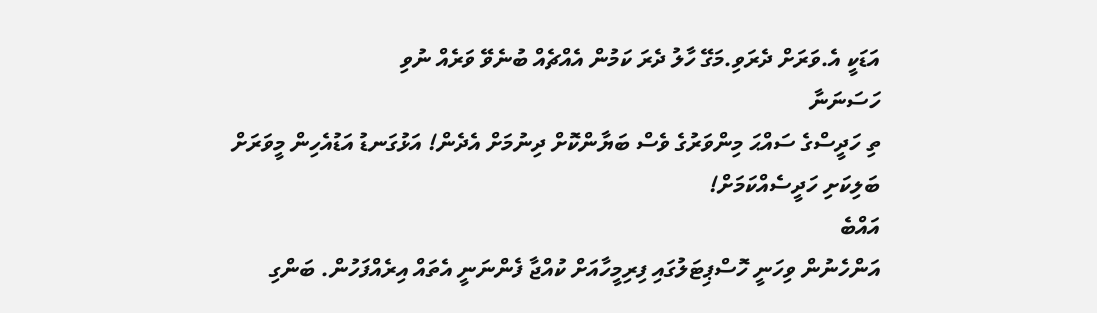އަޑަކީ އެ.ވަރަށް ދެރަވި.މަގޭ ހާލު ދެރަ ކަމުން އެއްޗެއް ބުނެވޭ ވަރެއް ނުވި
ހަސަނަނާ
ތި ހަދީސްގެ ސައްޙަ މިންވަރުގެ ވެސް ބަޔާންކޮށް ދިނުމަށް އެދެން! އަޅުގަނޑު އަޑުއެހިން މީވަރަށް ބަލިކަށި ހަދީސެއްކަމަށް!
އައްބެ
އަންހެނުން ވިހަނީ ހޮސްޕިޓަލުގައި ފިރިމީހާއަށް ކުއްޖާ ފެންނަނީ އެތައް އިރެއްފަހުން. ބަންގި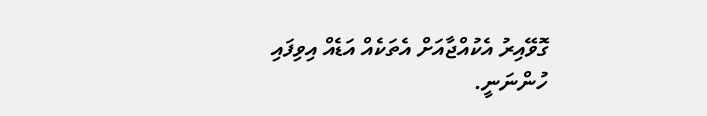ގޮވޭއިރު އެކުއްޖާއަށް އެތަކެއް އަޑެއް އިވިފައި ހުންނަނީ.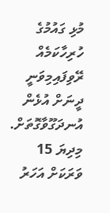މުޅި ގައުމުގެ ހުރިހާކަމެއް ރޭވިފައިމިވަނީ ދީނަށް އުޅެން އުނދަގޫވާގޮތަށް. މިދިޔަ 15 ވަރަކަށް އަހަރު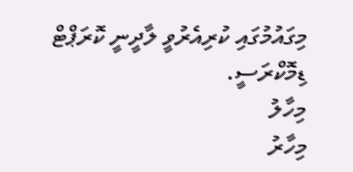މިގައުމުގައި ކުރިއެރުވީ ލާދީނީ ކޮރަޕްޓް ޑިމޮކްރަސީ.
މިހާލު
މިހާރު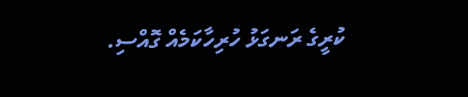ކުރީގެ ރަނގަޅު ހުރިހާކަމެއް ގޮއްސި.